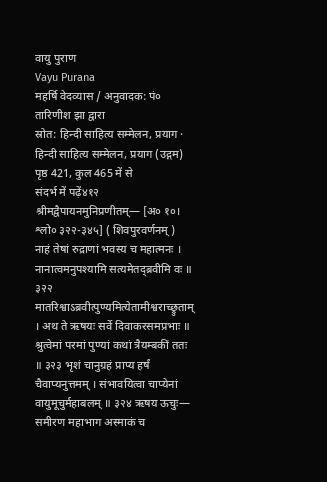वायु पुराण
Vayu Purana
महर्षि वेदव्यास / अनुवादक: पं० तारिणीश झा द्वारा
स्रोत: हिन्दी साहित्य सम्मेलन, प्रयाग · हिन्दी साहित्य सम्मेलन, प्रयाग (उद्गम)
पृष्ठ 421, कुल 465 में से
संदर्भ में पढ़ें४१२ श्रीमद्वैपायनमुनिप्रणीतम्— [अ० १०। श्लो० ३२२-३४५] ( शिवपुरवर्णनम् )
नाहं तेषां रुद्राणां भवस्य च महात्मनः । नानात्वमनुपश्यामि सत्यमेतद्ब्रवीमि वः ॥ ३२२ मातरिश्वाऽब्रवीत्पुण्यमित्येतामीश्वराच्छ्रुताम् । अथ ते ऋषयः सर्वे दिवाकरसमप्रभाः ॥ श्रुत्वेमां परमां पुण्यां कथां त्रैयम्बकीं ततः ॥ ३२३ भृशं चानुग्रहं प्राप्य हर्षं चैवाप्यनुत्तमम् । संभावयित्वा चाप्येनां वायुमूचुर्महाबलम् ॥ ३२४ ऋषय ऊचुः— समीरण महाभाग अस्माकं च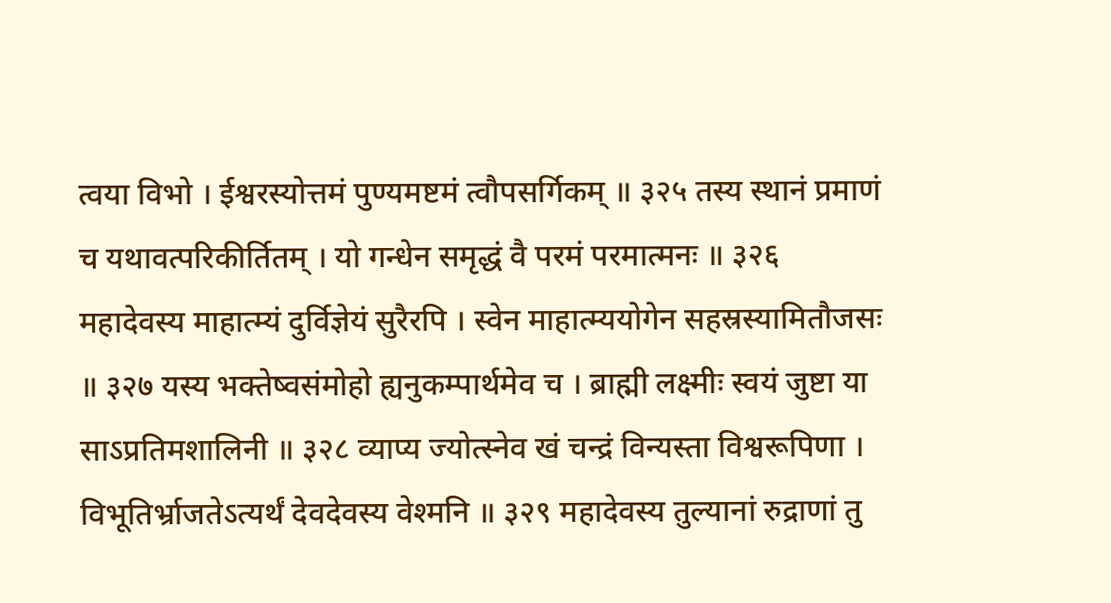त्वया विभो । ईश्वरस्योत्तमं पुण्यमष्टमं त्वौपसर्गिकम् ॥ ३२५ तस्य स्थानं प्रमाणं च यथावत्परिकीर्तितम् । यो गन्धेन समृद्धं वै परमं परमात्मनः ॥ ३२६ महादेवस्य माहात्म्यं दुर्विज्ञेयं सुरैरपि । स्वेन माहात्म्ययोगेन सहस्रस्यामितौजसः ॥ ३२७ यस्य भक्तेष्वसंमोहो ह्यनुकम्पार्थमेव च । ब्राह्मी लक्ष्मीः स्वयं जुष्टा या साऽप्रतिमशालिनी ॥ ३२८ व्याप्य ज्योत्स्नेव खं चन्द्रं विन्यस्ता विश्वरूपिणा । विभूतिर्भ्राजतेऽत्यर्थं देवदेवस्य वेश्मनि ॥ ३२९ महादेवस्य तुल्यानां रुद्राणां तु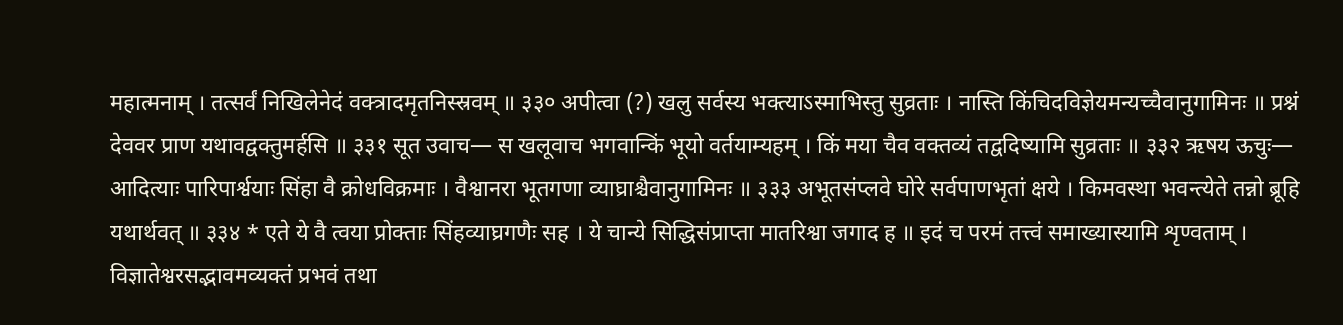महात्मनाम् । तत्सर्वं निखिलेनेदं वक्त्रादमृतनिस्स्रवम् ॥ ३३० अपीत्वा (?) खलु सर्वस्य भक्त्याऽस्माभिस्तु सुव्रताः । नास्ति किंचिदविज्ञेयमन्यच्चैवानुगामिनः ॥ प्रश्नं देववर प्राण यथावद्वक्तुमर्हसि ॥ ३३१ सूत उवाच— स खलूवाच भगवान्किं भूयो वर्तयाम्यहम् । किं मया चैव वक्तव्यं तद्वदिष्यामि सुव्रताः ॥ ३३२ ऋषय ऊचुः— आदित्याः पारिपार्श्वयाः सिंहा वै क्रोधविक्रमाः । वैश्वानरा भूतगणा व्याघ्राश्चैवानुगामिनः ॥ ३३३ अभूतसंप्लवे घोरे सर्वपाणभृतां क्षये । किमवस्था भवन्त्येते तन्नो ब्रूहि यथार्थवत् ॥ ३३४ * एते ये वै त्वया प्रोक्ताः सिंहव्याघ्रगणैः सह । ये चान्ये सिद्धिसंप्राप्ता मातरिश्वा जगाद ह ॥ इदं च परमं तत्त्वं समाख्यास्यामि शृण्वताम् । विज्ञातेश्वरसद्भावमव्यक्तं प्रभवं तथा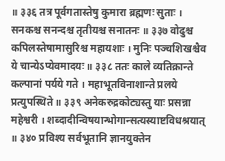॥ ३३६ तत्र पूर्वगतास्तेषु कुमारा ब्रह्मणः सुताः । सनकश्च सनन्दश्च तृतीयश्च सनातनः ॥ ३३७ वोढुश्च कपिलस्तेषामासुरिश्च महायशाः । मुनिः पञ्चशिखश्चैव ये चान्येऽप्येवमादयः ॥ ३३८ ततः काले व्यतिक्रान्ते कल्पानां पर्यये गते । महाभूतविनाशान्ते प्रलये प्रत्युपस्थिते ॥ ३३९ अनेकरुद्रकोट्यस्तु याः प्रसन्ना महेश्वरी । शब्दादीन्विषयान्भोगान्सत्यस्याष्टविधश्रयात् ॥ ३४० प्रविश्य सर्वभूतानि ज्ञानयुक्तेन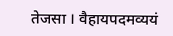तेजसा । वैहायपदमव्ययं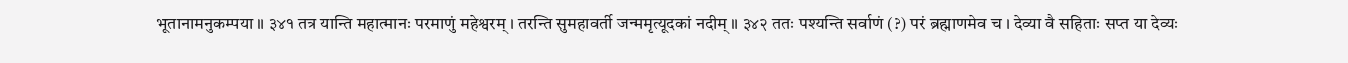भूतानामनुकम्पया ॥ ३४१ तत्र यान्ति महात्मानः परमाणुं महेश्वरम् । तरन्ति सुमहावर्ती जन्ममृत्यूदकां नदीम् ॥ ३४२ ततः पश्यन्ति सर्वाणं (?) परं ब्रह्माणमेव च । देव्या वै सहिताः सप्त या देव्यः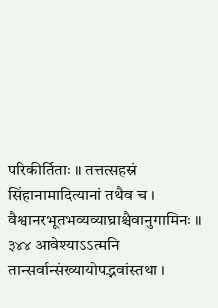परिकीर्तिताः ॥ तत्तत्सहस्रं सिंहानामादित्यानां तथैव च । वैश्वानरभूतभव्यव्याघ्राश्चैवानुगामिनः ॥ ३४४ आवेश्याऽऽत्मनि तान्सर्वान्संख्यायोपद्भवांस्तथा ।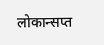लोकान्सप्त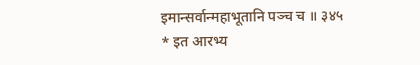इमान्सर्वान्महाभूतानि पञ्च च ॥ ३४५
* इत आरभ्य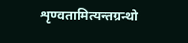शृण्वतामित्यन्तग्रन्थो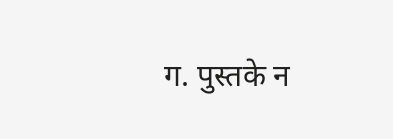ग. पुस्तके न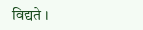विद्यते ।